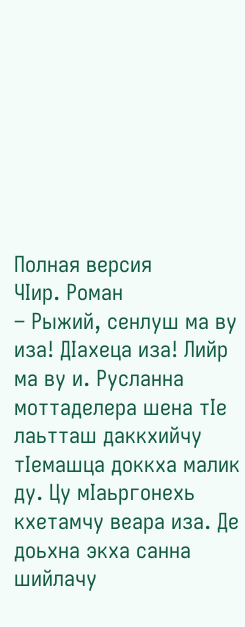Полная версия
ЧIир. Роман
– Рыжий, сенлуш ма ву иза! ДIахеца иза! Лийр ма ву и. Русланна моттаделера шена тIе лаьтташ даккхийчу тIемашца доккха малик ду. Цу мIаьргонехь кхетамчу веара иза. Де доьхна экха санна шийлачу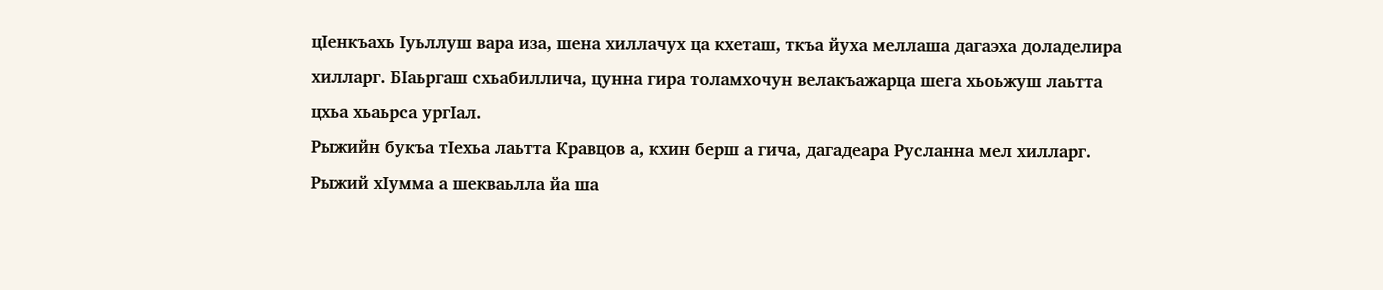цIенкъахь Iуьллуш вара иза, шена хиллачух ца кхеташ, ткъа йуха меллаша дагаэха доладелира хилларг. БIаьргаш схьабиллича, цунна гира толамхочун велакъажарца шега хьоьжуш лаьтта цхьа хьаьрса ургIал.
Рыжийн букъа тIехьа лаьтта Кравцов а, кхин берш а гича, дагадеара Русланна мел хилларг. Рыжий хIумма а шекваьлла йа ша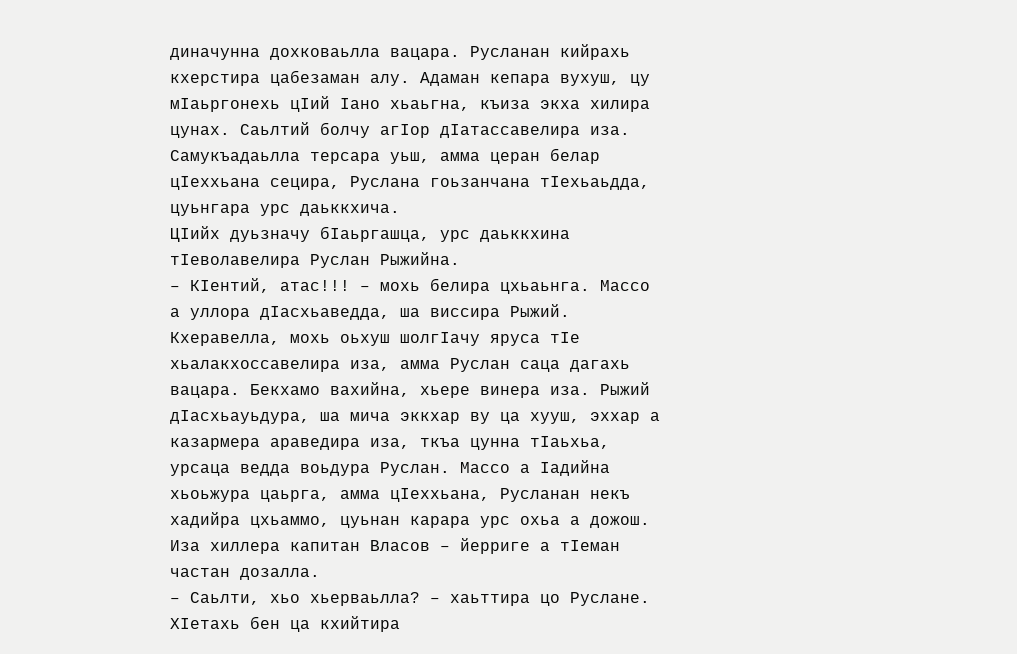диначунна дохковаьлла вацара. Русланан кийрахь кхерстира цабезаман алу. Адаман кепара вухуш, цу мIаьргонехь цIий Iано хьаьгна, къиза экха хилира цунах. Саьлтий болчу агIор дIатассавелира иза. Самукъадаьлла терсара уьш, амма церан белар цIеххьана сецира, Руслана гоьзанчана тIехьаьдда, цуьнгара урс даьккхича.
ЦIийх дуьзначу бIаьргашца, урс даьккхина тIеволавелира Руслан Рыжийна.
– КIентий, атас!!! – мохь белира цхьаьнга. Массо а уллора дIасхьаведда, ша виссира Рыжий. Кхеравелла, мохь оьхуш шолгIачу яруса тIе хьалакхоссавелира иза, амма Руслан саца дагахь вацара. Бекхамо вахийна, хьере винера иза. Рыжий дIасхьауьдура, ша мича эккхар ву ца хууш, эххар а казармера араведира иза, ткъа цунна тIаьхьа, урсаца ведда воьдура Руслан. Массо а Iадийна хьоьжура цаьрга, амма цIеххьана, Русланан некъ хадийра цхьаммо, цуьнан карара урс охьа а дожош. Иза хиллера капитан Власов – йерриге а тIеман частан дозалла.
– Саьлти, хьо хьерваьлла? – хаьттира цо Руслане.
ХIетахь бен ца кхийтира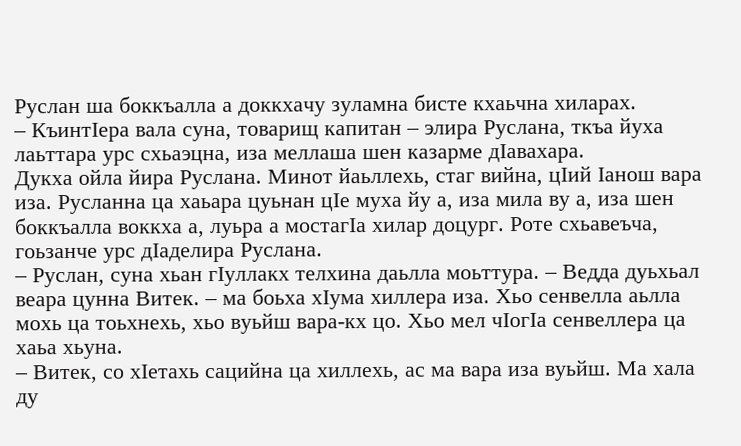Руслан ша боккъалла а доккхачу зуламна бисте кхаьчна хиларах.
– КъинтIера вала суна, товарищ капитан – элира Руслана, ткъа йуха лаьттара урс схьаэцна, иза меллаша шен казарме дIавахара.
Дукха ойла йира Руслана. Минот йаьллехь, стаг вийна, цIий Iанош вара иза. Русланна ца хаьара цуьнан цIе муха йу а, иза мила ву а, иза шен боккъалла воккха а, луьра а мостагIа хилар доцург. Роте схьавеъча, гоьзанче урс дIаделира Руслана.
– Руслан, суна хьан гIуллакх телхина даьлла моьттура. – Ведда дуьхьал веара цунна Витек. – ма боьха хIума хиллера иза. Хьо сенвелла аьлла мохь ца тоьхнехь, хьо вуьйш вара-кх цо. Хьо мел чIогIа сенвеллера ца хаьа хьуна.
– Витек, со хIетахь сацийна ца хиллехь, ас ма вара иза вуьйш. Ма хала ду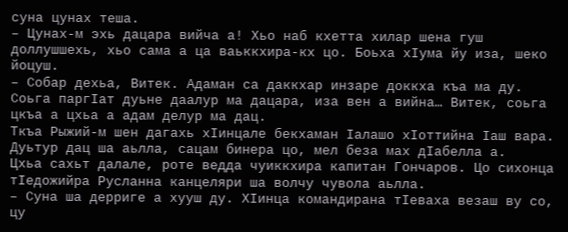суна цунах теша.
– Цунах-м эхь дацара вийча а! Хьо наб кхетта хилар шена гуш доллушшехь, хьо сама а ца ваьккхира-кх цо. Боьха хIума йу иза, шеко йоцуш.
– Собар дехьа, Витек. Адаман са даккхар инзаре доккха къа ма ду. Соьга паргIат дуьне даалур ма дацара, иза вен а вийна… Витек, соьга цкъа а цхьа а адам делур ма дац.
Ткъа Рыжий-м шен дагахь хIинцале бекхаман Iалашо хIоттийна Iаш вара. Дуьтур дац ша аьлла, сацам бинера цо, мел беза мах дIабелла а.
Цхьа сахьт далале, роте ведда чуиккхира капитан Гончаров. Цо сихонца тIедожийра Русланна канцеляри ша волчу чувола аьлла.
– Суна ша дерриге а хууш ду. ХIинца командирана тIеваха везаш ву со, цу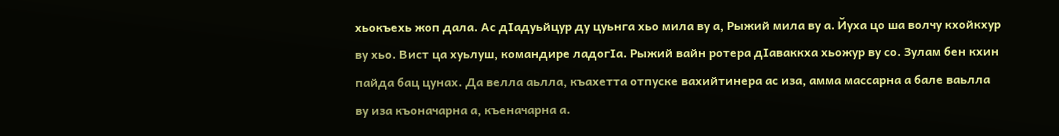хьокъехь жоп дала. Ас дIадуьйцур ду цуьнга хьо мила ву а, Рыжий мила ву а. Йуха цо ша волчу кхойкхур ву хьо. Вист ца хуьлуш, командире ладогIа. Рыжий вайн ротера дIаваккха хьожур ву со. Зулам бен кхин пайда бац цунах. Да велла аьлла, къахетта отпуске вахийтинера ас иза, амма массарна а бале ваьлла ву иза къоначарна а, къеначарна а.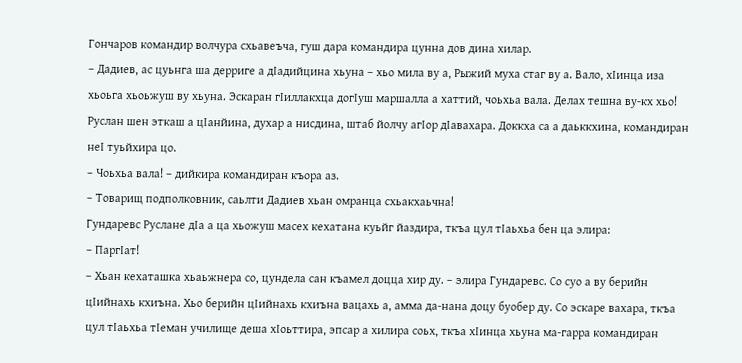Гончаров командир волчура схьавеъча, гуш дара командира цунна дов дина хилар.
– Дадиев, ас цуьнга ша дерриге а дIадийцина хьуна – хьо мила ву а, Рыжий муха стаг ву а. Вало, хIинца иза хьоьга хьоьжуш ву хьуна. Эскаран гIиллакхца догIуш маршалла а хаттий, чоьхьа вала. Делах тешна ву-кх хьо!
Руслан шен эткаш а цIанйина, духар а нисдина, штаб йолчу агIор дIавахара. Доккха са а даьккхина, командиран неI туьйхира цо.
– Чоьхьа вала! – дийкира командиран къора аз.
– Товарищ подполковник, саьлти Дадиев хьан омранца схьакхаьчна!
Гундаревс Руслане дIа а ца хьожуш масех кехатана куьйг йаздира, ткъа цул тIаьхьа бен ца элира:
– ПаргIат!
– Хьан кехаташка хьаьжнера со, цундела сан къамел доцца хир ду. – элира Гундаревс. Со суо а ву берийн цIийнахь кхиъна. Хьо берийн цIийнахь кхиъна вацахь а, амма да-нана доцу буобер ду. Со эскаре вахара, ткъа цул тIаьхьа тIеман училище деша хIоьттира, эпсар а хилира соьх, ткъа хIинца хьуна ма-гарра командиран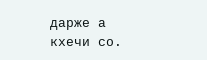дарже а кхечи со.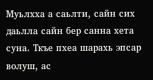Муьлхха а саьлти, сайн сих даьлла сайн бер санна хета суна. Ткъе пхеа шарахь эпсар волуш, ас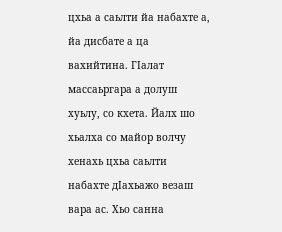цхьа а саьлти йа набахте а, йа дисбате а ца вахийтина. ГIалат массаьргара а долуш хуьлу, со кхета. Йалх шо хьалха со майор волчу хенахь цхьа саьлти набахте дIахьажо везаш вара ас. Хьо санна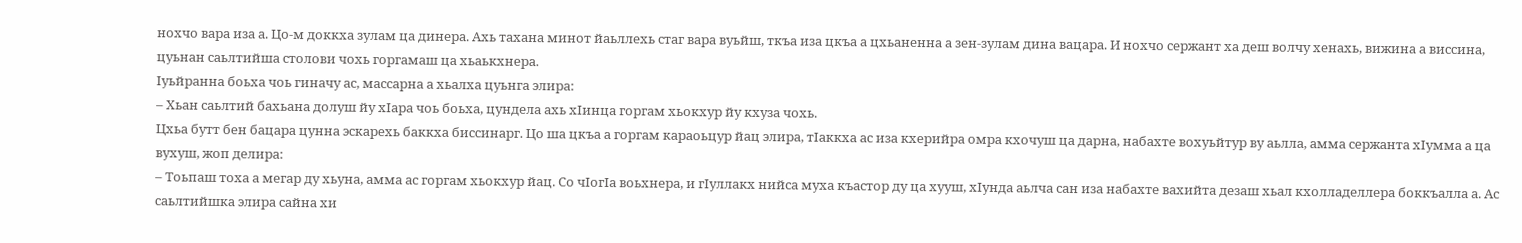нохчо вара иза а. Цо-м доккха зулам ца динера. Ахь тахана минот йаьллехь стаг вара вуьйш, ткъа иза цкъа а цхьаненна а зен-зулам дина вацара. И нохчо сержант ха деш волчу хенахь, вижина а виссина, цуьнан саьлтийша столови чохь горгамаш ца хьаькхнера.
Iуьйранна боьха чоь гиначу ас, массарна а хьалха цуьнга элира:
– Хьан саьлтий бахьана долуш йу хIара чоь боьха, цундела ахь хIинца горгам хьокхур йу кхуза чохь.
Цхьа бутт бен бацара цунна эскарехь баккха биссинарг. Цо ша цкъа а горгам караоьцур йац элира, тIаккха ас иза кхерийра омра кхочуш ца дарна, набахте вохуьйтур ву аьлла, амма сержанта хIумма а ца вухуш, жоп делира:
– Тоьпаш тоха а мегар ду хьуна, амма ас горгам хьокхур йац. Со чIогIа воьхнера, и гIуллакх нийса муха къастор ду ца хууш, хIунда аьлча сан иза набахте вахийта дезаш хьал кхолладеллера боккъалла а. Ас саьлтийшка элира сайна хи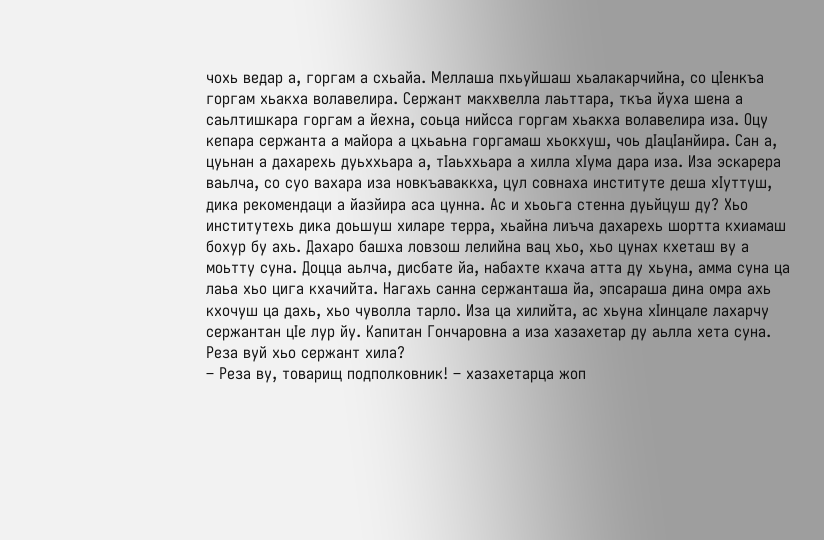чохь ведар а, горгам а схьайа. Меллаша пхьуйшаш хьалакарчийна, со цIенкъа горгам хьакха волавелира. Сержант макхвелла лаьттара, ткъа йуха шена а саьлтишкара горгам а йехна, соьца нийсса горгам хьакха волавелира иза. Оцу кепара сержанта а майора а цхьаьна горгамаш хьокхуш, чоь дIацIанйира. Сан а, цуьнан а дахарехь дуьххьара а, тIаьххьара а хилла хIума дара иза. Иза эскарера ваьлча, со суо вахара иза новкъаваккха, цул совнаха институте деша хIуттуш, дика рекомендаци а йазйира аса цунна. Ас и хьоьга стенна дуьйцуш ду? Хьо институтехь дика доьшуш хиларе терра, хьайна лиъча дахарехь шортта кхиамаш бохур бу ахь. Дахаро башха ловзош лелийна вац хьо, хьо цунах кхеташ ву а моьтту суна. Доцца аьлча, дисбате йа, набахте кхача атта ду хьуна, амма суна ца лаьа хьо цига кхачийта. Нагахь санна сержанташа йа, эпсараша дина омра ахь кхочуш ца дахь, хьо чуволла тарло. Иза ца хилийта, ас хьуна хIинцале лахарчу сержантан цIе лур йу. Капитан Гончаровна а иза хазахетар ду аьлла хета суна. Реза вуй хьо сержант хила?
– Реза ву, товарищ подполковник! – хазахетарца жоп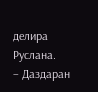делира Руслана.
– Даздаран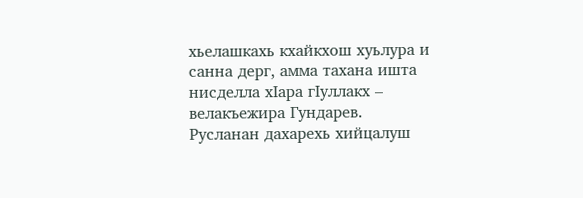хьелашкахь кхайкхош хуьлура и санна дерг, амма тахана ишта нисделла хIара гIуллакх – велакъежира Гундарев.
Русланан дахарехь хийцалуш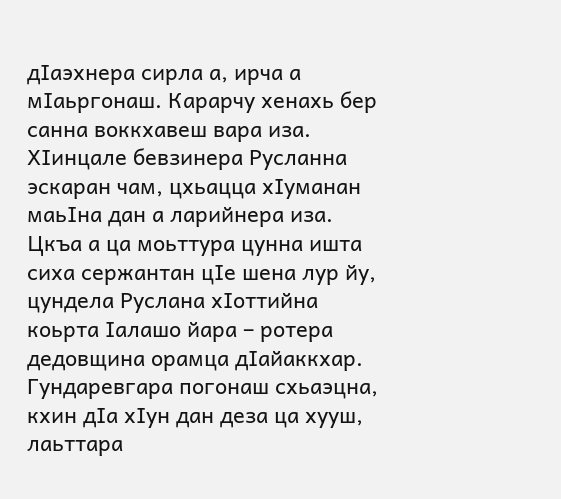дIаэхнера сирла а, ирча а мIаьргонаш. Карарчу хенахь бер санна воккхавеш вара иза. ХIинцале бевзинера Русланна эскаран чам, цхьацца хIуманан маьIна дан а ларийнера иза. Цкъа а ца моьттура цунна ишта сиха сержантан цIе шена лур йу, цундела Руслана хIоттийна коьрта Iалашо йара – ротера дедовщина орамца дIайаккхар.
Гундаревгара погонаш схьаэцна, кхин дIа хIун дан деза ца хууш, лаьттара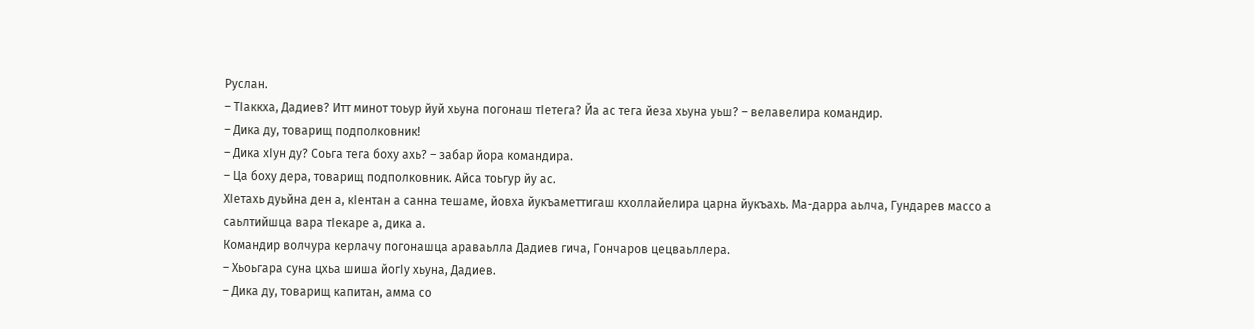Руслан.
– ТIаккха, Дадиев? Итт минот тоьур йуй хьуна погонаш тIетега? Йа ас тега йеза хьуна уьш? – велавелира командир.
– Дика ду, товарищ подполковник!
– Дика хIун ду? Соьга тега боху ахь? – забар йора командира.
– Ца боху дера, товарищ подполковник. Айса тоьгур йу ас.
ХIетахь дуьйна ден а, кIентан а санна тешаме, йовха йукъаметтигаш кхоллайелира царна йукъахь. Ма-дарра аьлча, Гундарев массо а саьлтийшца вара тIекаре а, дика а.
Командир волчура керлачу погонашца араваьлла Дадиев гича, Гончаров цецваьллера.
– Хьоьгара суна цхьа шиша йогIу хьуна, Дадиев.
– Дика ду, товарищ капитан, амма со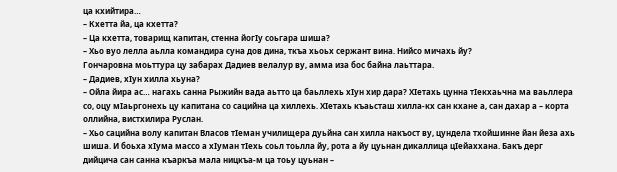ца кхийтира…
– Кхетта йа, ца кхетта?
– Ца кхетта, товарищ капитан, стенна йогIу соьгара шиша?
– Хьо вуо лелла аьлла командира суна дов дина, ткъа хьоьх сержант вина. Нийсо мичахь йу?
Гончаровна моьттура цу забарах Дадиев велалур ву, амма иза бос байна лаьттара.
– Дадиев, хIун хилла хьуна?
– Ойла йира ас… нагахь санна Рыжийн вада аьтто ца баьллехь хIун хир дара? ХIетахь цунна тIекхаьчна ма ваьллера со, оцу мIаьргонехь цу капитана со сацийна ца хиллехь. ХIетахь къаьсташ хилла-кх сан кхане а, сан дахар а – корта оллийна, вистхилира Руслан.
– Хьо сацийна волу капитан Власов тIеман училищера дуьйна сан хилла накъост ву, цундела тхойшинне йан йеза ахь шиша. И боьха хIума массо а хIуман тIехь соьл тоьлла йу, рота а йу цуьнан дикаллица цIейаххана. Бакъ дерг дийцича сан санна къаркъа мала ницкъа-м ца тоьу цуьнан –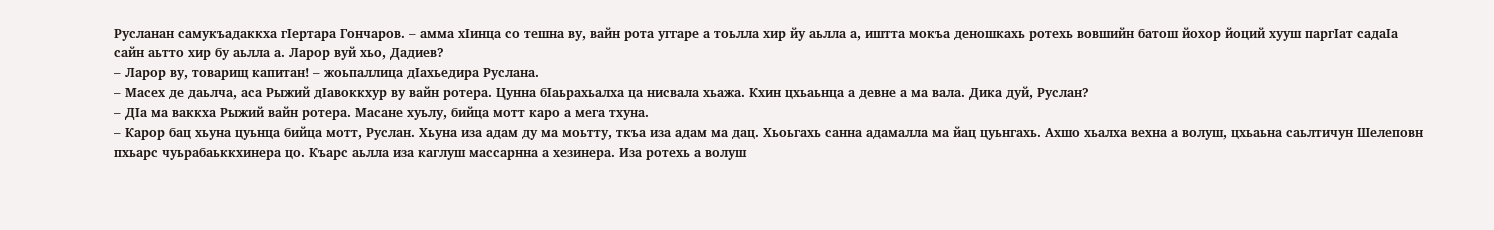Русланан самукъадаккха гIертара Гончаров. – амма хIинца со тешна ву, вайн рота уггаре а тоьлла хир йу аьлла а, иштта мокъа деношкахь ротехь вовшийн батош йохор йоций хууш паргIат садаIа сайн аьтто хир бу аьлла а. Ларор вуй хьо, Дадиев?
– Ларор ву, товарищ капитан! – жоьпаллица дIахьедира Руслана.
– Масех де даьлча, аса Рыжий дIавоккхур ву вайн ротера. Цунна бIаьрахьалха ца нисвала хьажа. Кхин цхьаьнца а девне а ма вала. Дика дуй, Руслан?
– ДIа ма ваккха Рыжий вайн ротера. Масане хуьлу, бийца мотт каро а мега тхуна.
– Карор бац хьуна цуьнца бийца мотт, Руслан. Хьуна иза адам ду ма моьтту, ткъа иза адам ма дац. Хьоьгахь санна адамалла ма йац цуьнгахь. Ахшо хьалха вехна а волуш, цхьаьна саьлтичун Шелеповн пхьарс чуьрабаьккхинера цо. Къарс аьлла иза каглуш массарнна а хезинера. Иза ротехь а волуш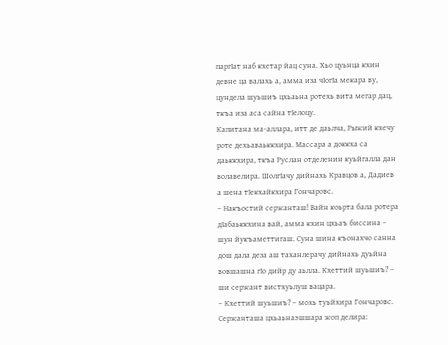паргIат наб кхетар йац суна. Хьо цуьнца кхин девне ца валахь а, амма иза чIогIа мекара ву, цундела шуьшиъ цхьаьна ротехь вита мегар дац, ткъа иза аса сайна тIелоцу.
Капитана ма-аллара, итт де даьлча, Рыжий кхечу роте дехьаваьккхира. Массара а доккха са даьккхира, ткъа Руслан отделенин куьйгалла дан волавелира. ШолгIачу дийнахь Кравцов а, Дадиев а шена тIекхайкхира Гончаровс.
– Накъостий сержанташ! Вайн коьрта бала ротера дIабаьккхина вай, амма кхин цхьаъ биссина – шун йукъаметтигаш. Суна шина къонахчо санна дош дала деза аш таханлерачу дийнахь дуьйна вовшашна гIо дийр ду аьлла. Кхеттий шуьшиъ? – ши сержант вистхуьлуш вацара.
– Кхеттий шуьшиъ? – мохь туьйхира Гончаровс.
Сержанташа цхьаьнаэшшара жоп делира: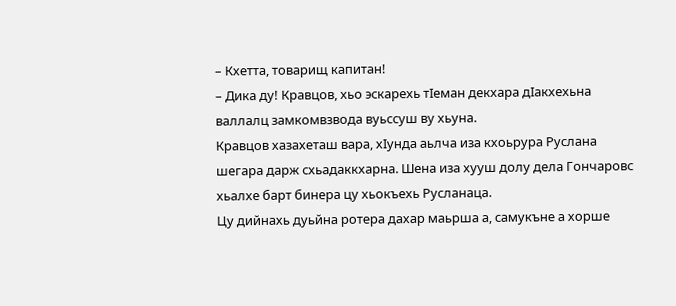– Кхетта, товарищ капитан!
– Дика ду! Кравцов, хьо эскарехь тIеман декхара дIакхехьна валлалц замкомвзвода вуьссуш ву хьуна.
Кравцов хазахеташ вара, хIунда аьлча иза кхоьрура Руслана шегара дарж схьадаккхарна. Шена иза хууш долу дела Гончаровс хьалхе барт бинера цу хьокъехь Русланаца.
Цу дийнахь дуьйна ротера дахар маьрша а, самукъне а хорше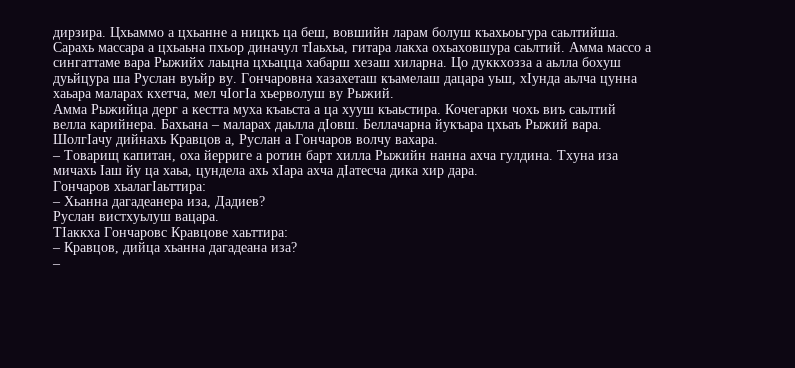дирзира. Цхьаммо а цхьанне а ницкъ ца беш, вовшийн ларам болуш къахьоьгура саьлтийша. Сарахь массара а цхьаьна пхьор диначул тIаьхьа, гитара лакха охьаховшура саьлтий. Амма массо а сингаттаме вара Рыжийх лаьцна цхьацца хабарш хезаш хиларна. Цо дуккхозза а аьлла бохуш дуьйцура ша Руслан вуьйр ву. Гончаровна хазахеташ къамелаш дацара уьш, хIунда аьлча цунна хаьара маларах кхетча, мел чIогIа хьерволуш ву Рыжий.
Амма Рыжийца дерг а кестта муха къаьста а ца хууш къаьстира. Кочегарки чохь виъ саьлтий велла карийнера. Бахьана – маларах даьлла дIовш. Беллачарна йукъара цхьаъ Рыжий вара.
ШолгIачу дийнахь Кравцов а, Руслан а Гончаров волчу вахара.
– Товарищ капитан, оха йерриге а ротин барт хилла Рыжийн нанна ахча гулдина. Тхуна иза мичахь Iаш йу ца хаьа, цундела ахь хIара ахча дIатесча дика хир дара.
Гончаров хьалагIаьттира:
– Хьанна дагадеанера иза, Дадиев?
Руслан вистхуьлуш вацара.
ТIаккха Гончаровс Кравцове хаьттира:
– Кравцов, дийца хьанна дагадеана иза?
–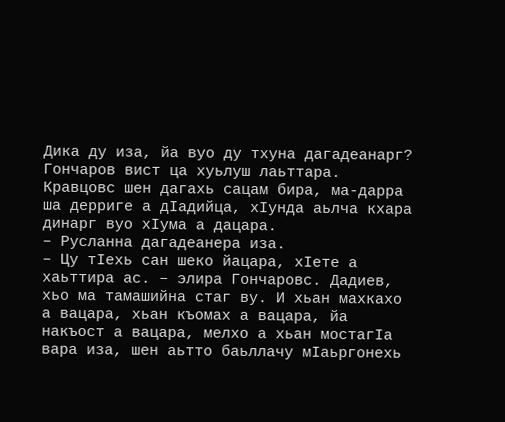Дика ду иза, йа вуо ду тхуна дагадеанарг?
Гончаров вист ца хуьлуш лаьттара. Кравцовс шен дагахь сацам бира, ма-дарра ша дерриге а дIадийца, хIунда аьлча кхара динарг вуо хIума а дацара.
– Русланна дагадеанера иза.
– Цу тIехь сан шеко йацара, хIете а хаьттира ас. – элира Гончаровс. Дадиев, хьо ма тамашийна стаг ву. И хьан махкахо а вацара, хьан къомах а вацара, йа накъост а вацара, мелхо а хьан мостагIа вара иза, шен аьтто баьллачу мIаьргонехь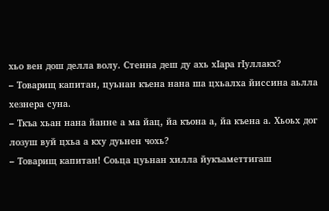хьо вен дош делла волу. Стенна деш ду ахь хIара гIуллакх?
– Товарищ капитан, цуьнан къена нана ша цхьалха йиссина аьлла хезнера суна.
– Ткъа хьан нана йанне а ма йац, йа къона а, йа къена а. Хьоьх дог лозуш вуй цхьа а кху дуьнен чохь?
– Товарищ капитан! Соьца цуьнан хилла йукъаметтигаш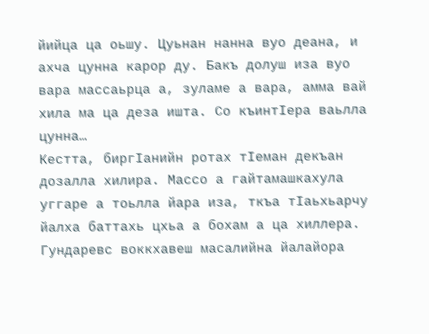йийца ца оьшу. Цуьнан нанна вуо деана, и ахча цунна карор ду. Бакъ долуш иза вуо вара массаьрца а, зуламе а вара, амма вай хила ма ца деза ишта. Со къинтIера ваьлла цунна…
Кестта, биргIанийн ротах тIеман декъан дозалла хилира. Массо а гайтамашкахула уггаре а тоьлла йара иза, ткъа тIаьхьарчу йалха баттахь цхьа а бохам а ца хиллера. Гундаревс воккхавеш масалийна йалайора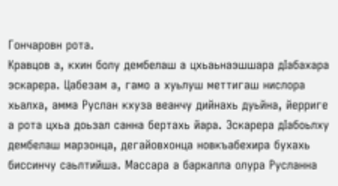Гончаровн рота.
Кравцов а, кхин болу дембелаш а цхьаьнаэшшара дIабахара эскарера. Цабезам а, гамо а хуьлуш меттигаш нислора хьалха, амма Руслан кхуза веанчу дийнахь дуьйна, йерриге а рота цхьа доьзал санна бертахь йара. Эскарера дIабоьлху дембелаш марзонца, дегайовхонца новкъабехира бухахь биссинчу саьлтийша. Массара а баркалла олура Русланна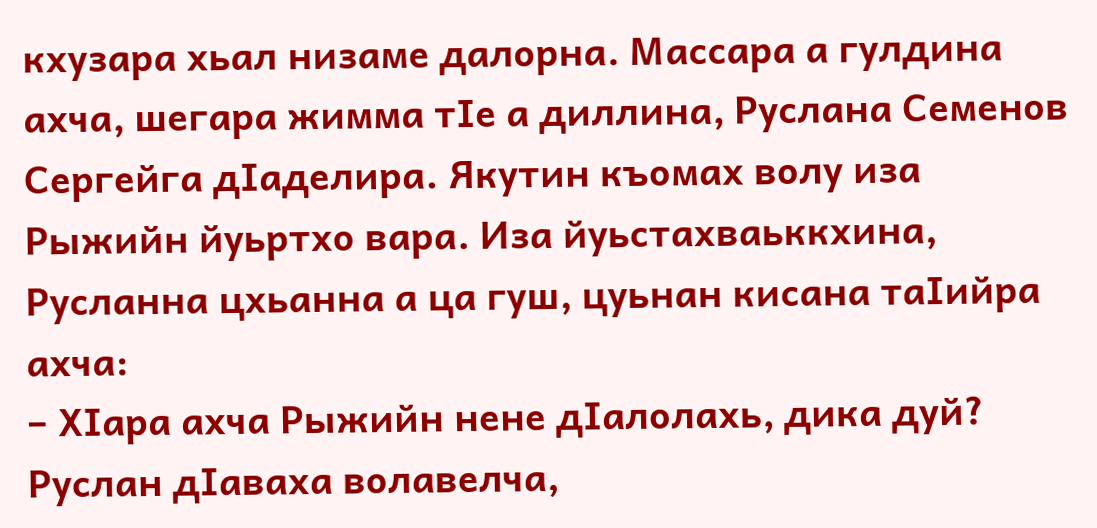кхузара хьал низаме далорна. Массара а гулдина ахча, шегара жимма тIе а диллина, Руслана Семенов Сергейга дIаделира. Якутин къомах волу иза Рыжийн йуьртхо вара. Иза йуьстахваьккхина, Русланна цхьанна а ца гуш, цуьнан кисана таIийра ахча:
– ХIара ахча Рыжийн нене дIалолахь, дика дуй?
Руслан дIаваха волавелча,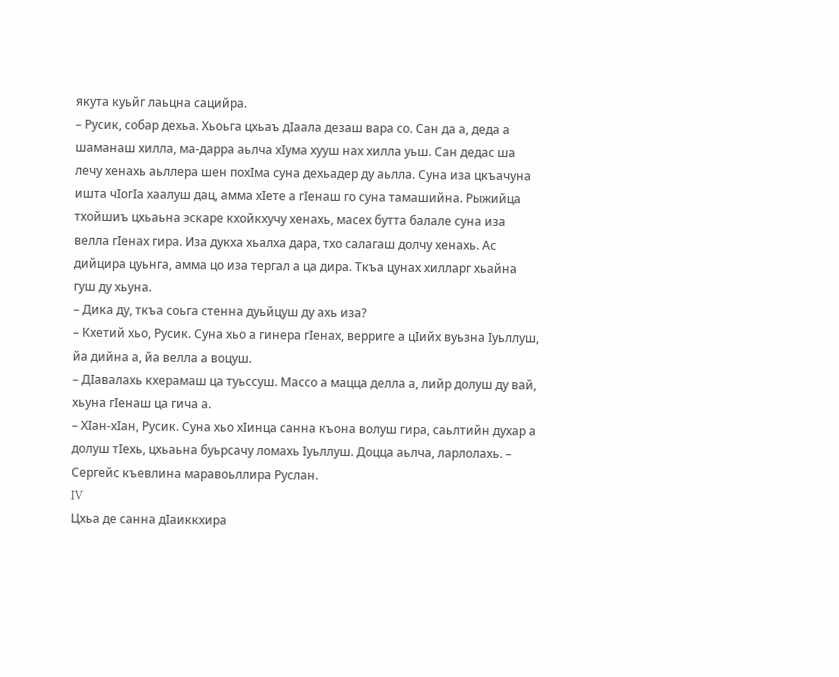якута куьйг лаьцна сацийра.
– Русик, собар дехьа. Хьоьга цхьаъ дIаала дезаш вара со. Сан да а, деда а шаманаш хилла, ма-дарра аьлча хIума хууш нах хилла уьш. Сан дедас ша лечу хенахь аьллера шен похIма суна дехьадер ду аьлла. Суна иза цкъачуна ишта чIогIа хаалуш дац, амма хIете а гIенаш го суна тамашийна. Рыжийца тхойшиъ цхьаьна эскаре кхойкхучу хенахь, масех бутта балале суна иза велла гIенах гира. Иза дукха хьалха дара, тхо салагаш долчу хенахь. Ас дийцира цуьнга, амма цо иза тергал а ца дира. Ткъа цунах хилларг хьайна гуш ду хьуна.
– Дика ду, ткъа соьга стенна дуьйцуш ду ахь иза?
– Кхетий хьо, Русик. Суна хьо а гинера гIенах, верриге а цIийх вуьзна Iуьллуш, йа дийна а, йа велла а воцуш.
– ДIавалахь кхерамаш ца туьссуш. Массо а мацца делла а, лийр долуш ду вай, хьуна гIенаш ца гича а.
– ХIан-хIан, Русик. Суна хьо хIинца санна къона волуш гира, саьлтийн духар а долуш тIехь, цхьаьна буьрсачу ломахь Iуьллуш. Доцца аьлча, ларлолахь. – Сергейс къевлина маравоьллира Руслан.
IV
Цхьа де санна дIаиккхира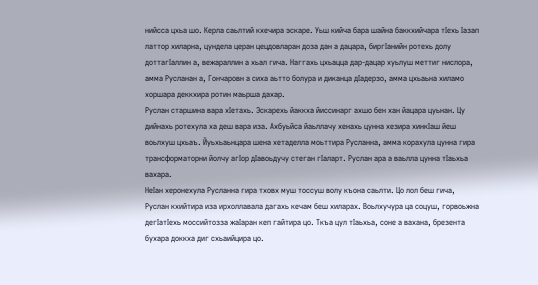нийсса цхьа шо. Керла саьлтий кхечира эскаре. Уьш кийча бара шайна баккхийчара тIехь Iазап латтор хиларна, цундела церан цецдовларан доза дан а дацара, биргIанийн ротехь долу доттагIаллин а, вежараллин а хьал гича. Наггахь цхьацца дар-дацар хуьлуш меттиг нислора, амма Русланан а, Гончаровн а сиха аьтто болура и диканца дIадерзо, амма цхьаьна хиламо хоршара деккхира ротин маьрша дахар.
Руслан старшина вара хIетахь. Эскарехь йаккха йиссинарг ахшо бен хан йацара цуьнан. Цу дийнахь ротехула ха деш вара иза. Ахбуьйса йаьллачу хенахь цунна хезира хинкIаш йеш воьлхуш цхьаъ. Йуьхьаьнцара шена хетаделла моьттира Русланна, амма корахула цунна гира трансформаторни йолчу агIор дIавоьдучу стеган гIаларт. Руслан ара а ваьлла цунна тIаьхьа вахара.
НеIан херонехула Русланна гира тховх муш тоссуш волу къона саьлти. Цо лол беш гича, Руслан кхийтира иза ирхоллавала дагахь кечам беш хиларах. Воьлхучура ца соцуш, горвоьжна дегIатIехь моссийтозза жаIаран кеп гайтира цо. Ткъа цул тIаьхьа, соне а вахана, брезента бухара доккха диг схьаийцира цо.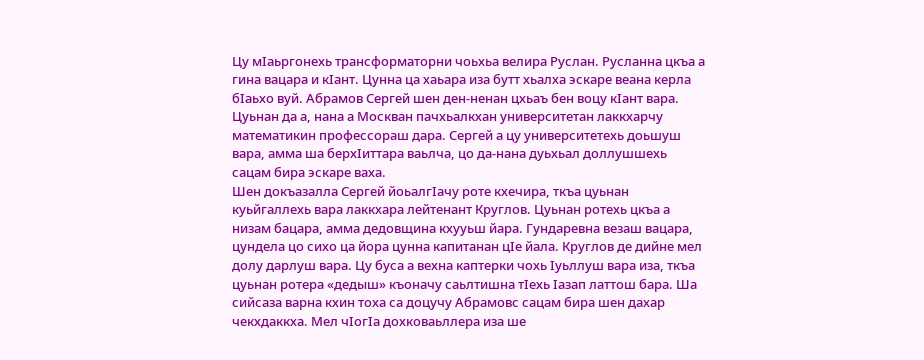Цу мIаьргонехь трансформаторни чоьхьа велира Руслан. Русланна цкъа а гина вацара и кIант. Цунна ца хаьара иза бутт хьалха эскаре веана керла бIаьхо вуй. Абрамов Сергей шен ден-ненан цхьаъ бен воцу кIант вара. Цуьнан да а, нана а Москван пачхьалкхан университетан лаккхарчу математикин профессораш дара. Сергей а цу университетехь доьшуш вара, амма ша берхIиттара ваьлча, цо да-нана дуьхьал доллушшехь сацам бира эскаре ваха.
Шен докъазалла Сергей йоьалгIачу роте кхечира, ткъа цуьнан куьйгаллехь вара лаккхара лейтенант Круглов. Цуьнан ротехь цкъа а низам бацара, амма дедовщина кхууьш йара. Гундаревна везаш вацара, цундела цо сихо ца йора цунна капитанан цIе йала. Круглов де дийне мел долу дарлуш вара. Цу буса а вехна каптерки чохь Iуьллуш вара иза, ткъа цуьнан ротера «дедыш» къоначу саьлтишна тIехь Iазап латтош бара. Ша сийсаза варна кхин тоха са доцучу Абрамовс сацам бира шен дахар чекхдаккха. Мел чIогIа дохковаьллера иза ше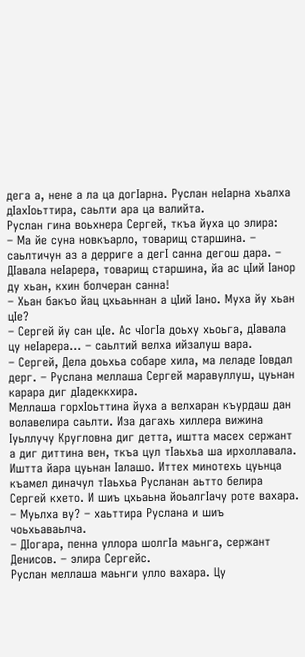дега а, нене а ла ца догIарна. Руслан неIарна хьалха дIахIоьттира, саьлти ара ца валийта.
Руслан гина воьхнера Сергей, ткъа йуха цо элира:
– Ма йе суна новкъарло, товарищ старшина. – саьлтичун аз а дерриге а дегI санна дегош дара. – ДIавала неIарера, товарищ старшина, йа ас цIий Iанор ду хьан, кхин болчеран санна!
– Хьан бакъо йац цхьаьннан а цIий Iано. Муха йу хьан цIе?
– Сергей йу сан цIе. Ас чIогIа доьху хьоьга, дIавала цу неIарера… – саьлтий велха ийзалуш вара.
– Сергей, Дела доьхьа собаре хила, ма леладе Iовдал дерг. – Руслана меллаша Сергей маравуллуш, цуьнан карара диг дIадеккхира.
Меллаша горхIоьттина йуха а велхаран къурдаш дан волавелира саьлти. Иза дагахь хиллера вижина Iуьллучу Кругловна диг детта, иштта масех сержант а диг диттина вен, ткъа цул тIаьхьа ша ирхоллавала. Иштта йара цуьнан Iалашо. Иттех минотехь цуьнца къамел диначул тIаьхьа Русланан аьтто белира Сергей кхето. И шиъ цхьаьна йоьалгIачу роте вахара.
– Муьлха ву? – хаьттира Руслана и шиъ чоьхьаваьлча.
– ДIогара, пенна уллора шолгIа маьнга, сержант Денисов. – элира Сергейс.
Руслан меллаша маьнги улло вахара. Цу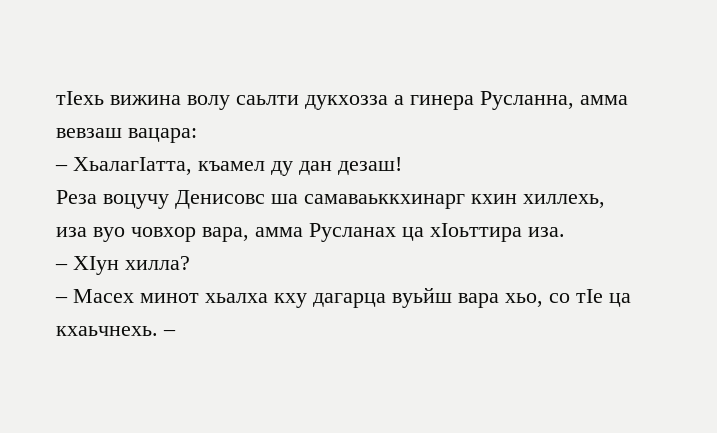тIехь вижина волу саьлти дукхозза а гинера Русланна, амма вевзаш вацара:
– ХьалагIатта, къамел ду дан дезаш!
Реза воцучу Денисовс ша самаваьккхинарг кхин хиллехь, иза вуо човхор вара, амма Русланах ца хIоьттира иза.
– ХIун хилла?
– Масех минот хьалха кху дагарца вуьйш вара хьо, со тIе ца кхаьчнехь. –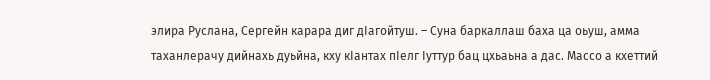элира Руслана, Сергейн карара диг дIагойтуш. – Суна баркаллаш баха ца оьуш, амма таханлерачу дийнахь дуьйна, кху кIантах пIелг Iуттур бац цхьаьна а дас. Массо а кхеттий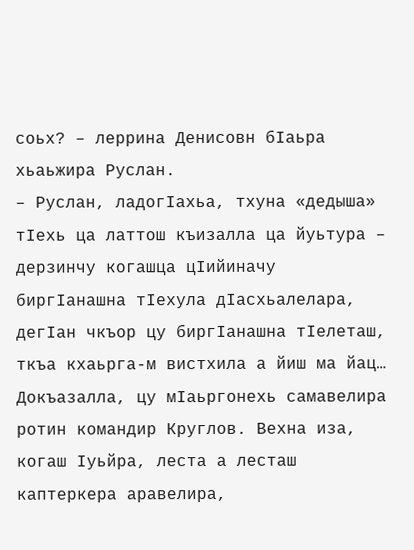соьх? – леррина Денисовн бIаьра хьаьжира Руслан.
– Руслан, ладогIахьа, тхуна «дедыша» тIехь ца латтош къизалла ца йуьтура – дерзинчу когашца цIийиначу биргIанашна тIехула дIасхьалелара, дегIан чкъор цу биргIанашна тIелеташ, ткъа кхаьрга-м вистхила а йиш ма йац…
Докъазалла, цу мIаьргонехь самавелира ротин командир Круглов. Вехна иза, когаш Iуьйра, леста а лесташ каптеркера аравелира,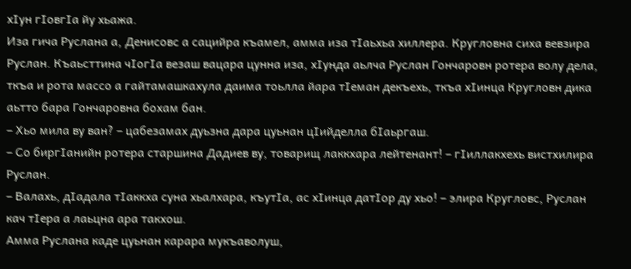хIун гIовгIа йу хьажа.
Иза гича Руслана а, Денисовс а сацийра къамел, амма иза тIаьхьа хиллера. Кругловна сиха вевзира Руслан. Къаьсттина чIогIа везаш вацара цунна иза, хIунда аьлча Руслан Гончаровн ротера волу дела, ткъа и рота массо а гайтамашкахула даима тоьлла йара тIеман декъехь, ткъа хIинца Кругловн дика аьтто бара Гончаровна бохам бан.
– Хьо мила ву ван? – цабезамах дуьзна дара цуьнан цIийделла бIаьргаш.
– Со биргIанийн ротера старшина Дадиев ву, товарищ лаккхара лейтенант! – гIиллакхехь вистхилира Руслан.
– Валахь, дIадала тIаккха суна хьалхара, къутIа, ас хIинца датIор ду хьо! – элира Кругловс, Руслан кач тIера а лаьцна ара такхош.
Амма Руслана каде цуьнан карара мукъаволуш,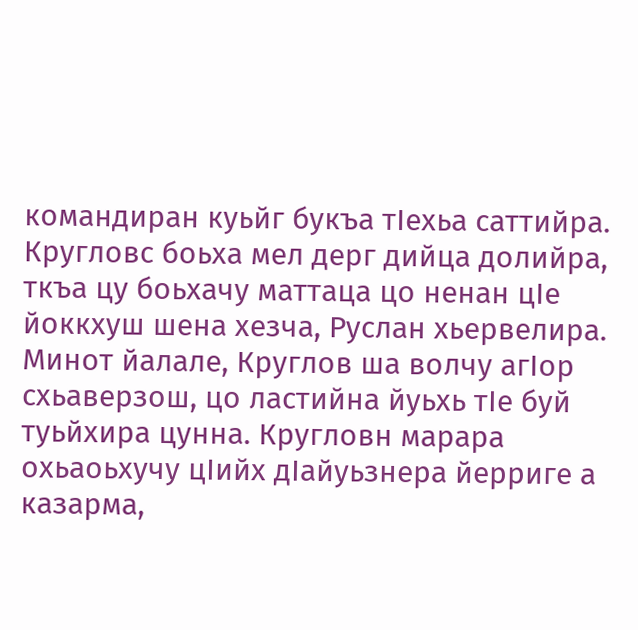командиран куьйг букъа тIехьа саттийра. Кругловс боьха мел дерг дийца долийра, ткъа цу боьхачу маттаца цо ненан цIе йоккхуш шена хезча, Руслан хьервелира. Минот йалале, Круглов ша волчу агIор схьаверзош, цо ластийна йуьхь тIе буй туьйхира цунна. Кругловн марара охьаоьхучу цIийх дIайуьзнера йерриге а казарма,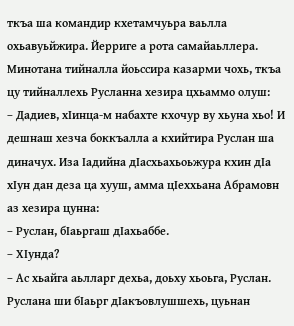ткъа ша командир кхетамчуьра ваьлла охьавуьйжира. Йерриге а рота самайаьллера. Минотана тийналла йоьссира казарми чохь, ткъа цу тийналлехь Русланна хезира цхьаммо олуш:
– Дадиев, хIинца-м набахте кхочур ву хьуна хьо! И дешнаш хезча боккъалла а кхийтира Руслан ша диначух. Иза Iадийна дIасхьахьоьжура кхин дIа хIун дан деза ца хууш, амма цIеххьана Абрамовн аз хезира цунна:
– Руслан, бIаьргаш дIахьаббе.
– ХIунда?
– Ас хьайга аьлларг дехьа, доьху хьоьга, Руслан.
Руслана ши бIаьрг дIакъовлушшехь, цуьнан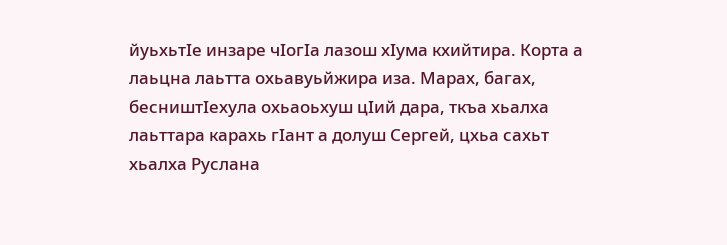йуьхьтIе инзаре чIогIа лазош хIума кхийтира. Корта а лаьцна лаьтта охьавуьйжира иза. Марах, багах, бесништIехула охьаоьхуш цIий дара, ткъа хьалха лаьттара карахь гIант а долуш Сергей, цхьа сахьт хьалха Руслана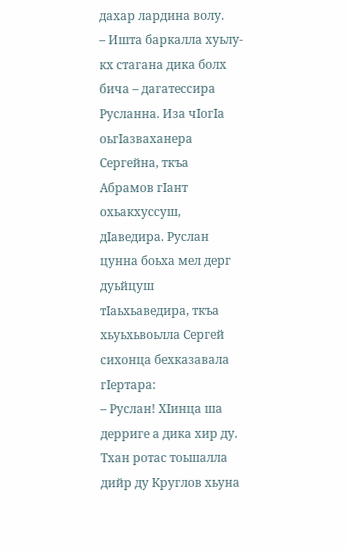дахар лардина волу.
– Ишта баркалла хуьлу-кх стагана дика болх бича – дагатессира Русланна. Иза чIогIа оьгIазваханера Сергейна, ткъа Абрамов гIант охьакхуссуш, дIаведира. Руслан цунна боьха мел дерг дуьйцуш тIаьхьаведира, ткъа хьуьхьвоьлла Сергей сихонца бехказавала гIертара:
– Руслан! ХIинца ша дерриге а дика хир ду. Тхан ротас тоьшалла дийр ду Круглов хьуна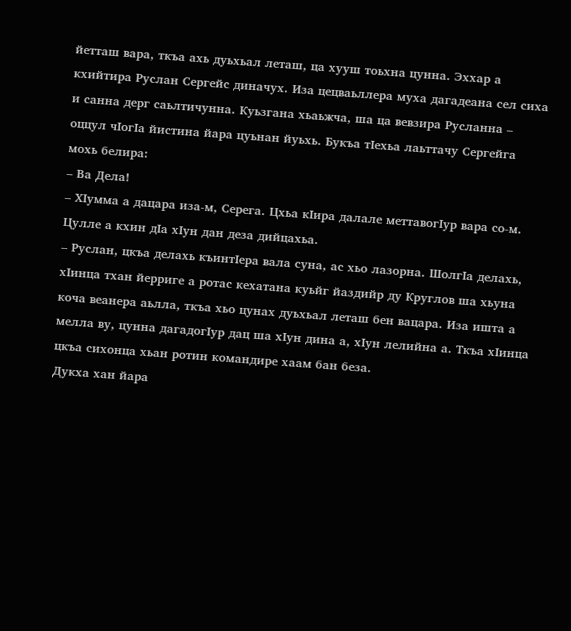йетташ вара, ткъа ахь дуьхьал леташ, ца хууш тоьхна цунна. Эххар а кхийтира Руслан Сергейс диначух. Иза цецваьллера муха дагадеана сел сиха и санна дерг саьлтичунна. Куьзгана хьаьжча, ша ца вевзира Русланна – оццул чIогIа йистина йара цуьнан йуьхь. Букъа тIехьа лаьттачу Сергейга мохь белира:
– Ва Дела!
– ХIумма а дацара иза-м, Серега. Цхьа кIира далале меттавогIур вара со-м. Цулле а кхин дIа хIун дан деза дийцахьа.
– Руслан, цкъа делахь къинтIера вала суна, ас хьо лазорна. ШолгIа делахь, хIинца тхан йерриге а ротас кехатана куьйг йаздийр ду Круглов ша хьуна коча веанера аьлла, ткъа хьо цунах дуьхьал леташ бен вацара. Иза ишта а мелла ву, цунна дагадогIур дац ша хIун дина а, хIун лелийна а. Ткъа хIинца цкъа сихонца хьан ротин командире хаам бан беза.
Дукха хан йара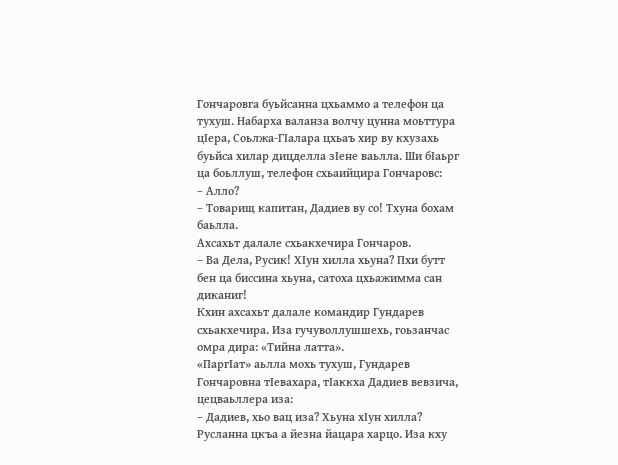Гончаровга буьйсанна цхьаммо а телефон ца тухуш. Набарха валанза волчу цунна моьттура цIера, Соьлжа-ГIалара цхьаъ хир ву кхузахь буьйса хилар дицделла зIене ваьлла. Ши бIаьрг ца боьллуш, телефон схьаийцира Гончаровс:
– Алло?
– Товарищ капитан, Дадиев ву со! Тхуна бохам баьлла.
Ахсахьт далале схьакхечира Гончаров.
– Ва Дела, Русик! ХIун хилла хьуна? Пхи бутт бен ца биссина хьуна, сатоха цхьажимма сан диканиг!
Кхин ахсахьт далале командир Гундарев схьакхечира. Иза гучуволлушшехь, гоьзанчас омра дира: «Тийна латта».
«ПаргIат» аьлла мохь тухуш, Гундарев Гончаровна тIевахара, тIаккха Дадиев вевзича, цецваьллера иза:
– Дадиев, хьо вац иза? Хьуна хIун хилла?
Русланна цкъа а йезна йацара харцо. Иза кху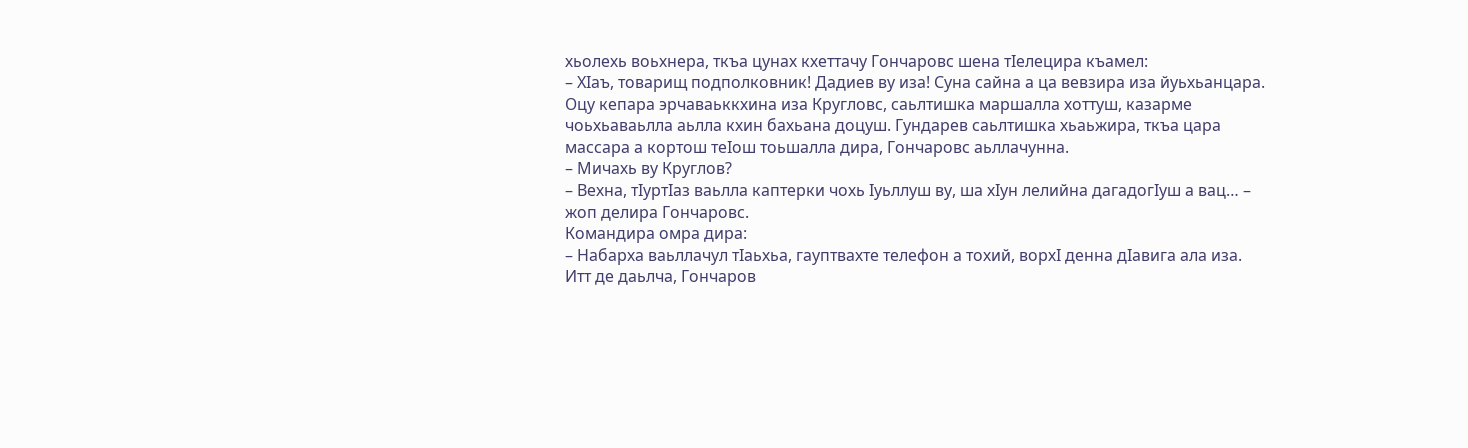хьолехь воьхнера, ткъа цунах кхеттачу Гончаровс шена тIелецира къамел:
– ХIаъ, товарищ подполковник! Дадиев ву иза! Суна сайна а ца вевзира иза йуьхьанцара. Оцу кепара эрчаваьккхина иза Кругловс, саьлтишка маршалла хоттуш, казарме чоьхьаваьлла аьлла кхин бахьана доцуш. Гундарев саьлтишка хьаьжира, ткъа цара массара а кортош теIош тоьшалла дира, Гончаровс аьллачунна.
– Мичахь ву Круглов?
– Вехна, тIуртIаз ваьлла каптерки чохь Iуьллуш ву, ша хIун лелийна дагадогIуш а вац… – жоп делира Гончаровс.
Командира омра дира:
– Набарха ваьллачул тIаьхьа, гауптвахте телефон а тохий, ворхI денна дIавига ала иза.
Итт де даьлча, Гончаров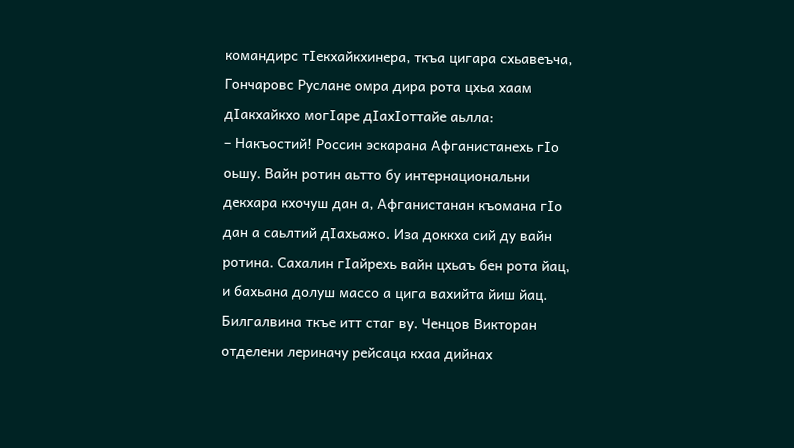командирс тIекхайкхинера, ткъа цигара схьавеъча, Гончаровс Руслане омра дира рота цхьа хаам дIакхайкхо могIаре дIахIоттайе аьлла:
– Накъостий! Россин эскарана Афганистанехь гIо оьшу. Вайн ротин аьтто бу интернациональни декхара кхочуш дан а, Афганистанан къомана гIо дан а саьлтий дIахьажо. Иза доккха сий ду вайн ротина. Сахалин гIайрехь вайн цхьаъ бен рота йац, и бахьана долуш массо а цига вахийта йиш йац. Билгалвина ткъе итт стаг ву. Ченцов Викторан отделени лериначу рейсаца кхаа дийнах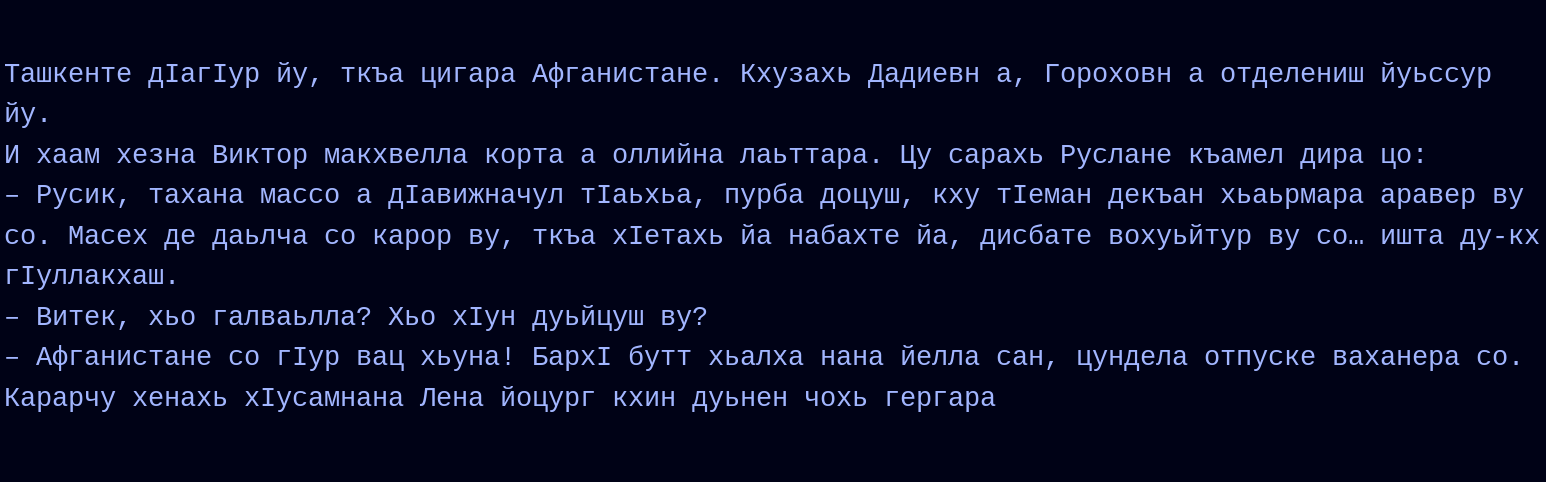Ташкенте дIагIур йу, ткъа цигара Афганистане. Кхузахь Дадиевн а, Гороховн а отделениш йуьссур йу.
И хаам хезна Виктор макхвелла корта а оллийна лаьттара. Цу сарахь Руслане къамел дира цо:
– Русик, тахана массо а дIавижначул тIаьхьа, пурба доцуш, кху тIеман декъан хьаьрмара аравер ву со. Масех де даьлча со карор ву, ткъа хIетахь йа набахте йа, дисбате вохуьйтур ву со… ишта ду-кх гIуллакхаш.
– Витек, хьо галваьлла? Хьо хIун дуьйцуш ву?
– Афганистане со гIур вац хьуна! БархI бутт хьалха нана йелла сан, цундела отпуске ваханера со. Карарчу хенахь хIусамнана Лена йоцург кхин дуьнен чохь гергара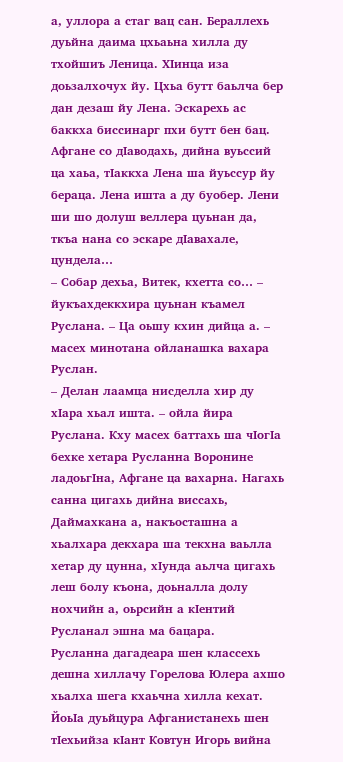а, уллора а стаг вац сан. Бераллехь дуьйна даима цхьаьна хилла ду тхойшиъ Леница. ХIинца иза доьзалхочух йу. Цхьа бутт баьлча бер дан дезаш йу Лена. Эскарехь ас баккха биссинарг пхи бутт бен бац. Афгане со дIаводахь, дийна вуьссий ца хаьа, тIаккха Лена ша йуьссур йу бераца. Лена ишта а ду буобер. Лени ши шо долуш веллера цуьнан да, ткъа нана со эскаре дIавахале, цундела…
– Собар дехьа, Витек, кхетта со… – йукъахдеккхира цуьнан къамел Руслана. – Ца оьшу кхин дийца а. – масех минотана ойланашка вахара Руслан.
– Делан лаамца нисделла хир ду хIара хьал ишта. – ойла йира Руслана. Кху масех баттахь ша чIогIа бехке хетара Русланна Воронине ладоьгIна, Афгане ца вахарна. Нагахь санна цигахь дийна виссахь, Даймахкана а, накъосташна а хьалхара декхара ша текхна ваьлла хетар ду цунна, хIунда аьлча цигахь леш болу къона, доьналла долу нохчийн а, оьрсийн а кIентий Русланал эшна ма бацара.
Русланна дагадеара шен классехь дешна хиллачу Горелова Юлера ахшо хьалха шега кхаьчна хилла кехат. ЙоьIа дуьйцура Афганистанехь шен тIехьийза кIант Ковтун Игорь вийна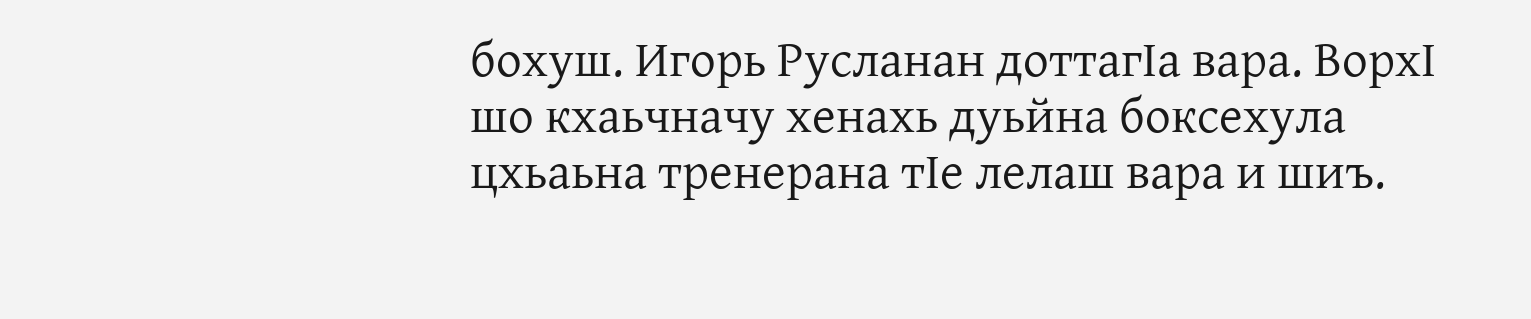бохуш. Игорь Русланан доттагIа вара. ВорхI шо кхаьчначу хенахь дуьйна боксехула цхьаьна тренерана тIе лелаш вара и шиъ.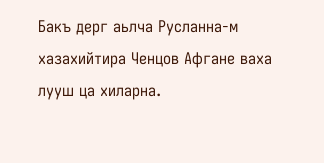Бакъ дерг аьлча Русланна-м хазахийтира Ченцов Афгане ваха лууш ца хиларна.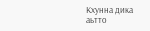Кхунна дика аьтто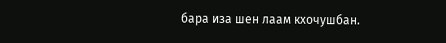бара иза шен лаам кхочушбан.